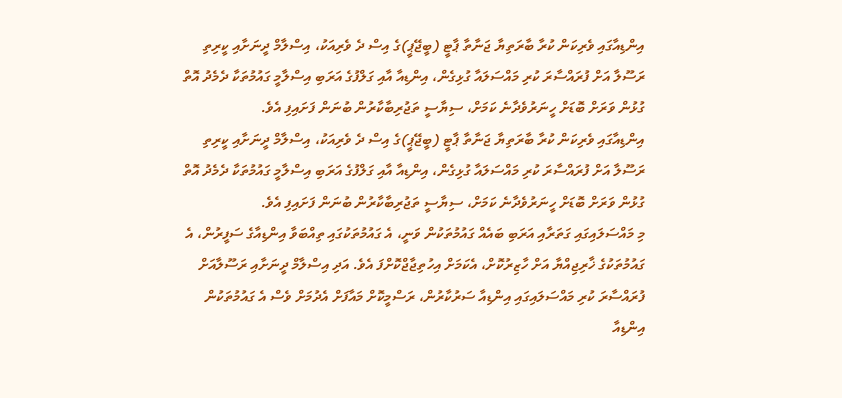އިންޑިއާގައި ވެރިކަން ކުރާ ބާރަތިޔާ ޖަނާތާ ޕާޓީ (ބީޖޭޕީ)ގެ އިސް ދެ ވެރިއަކު، އިސްލާމް ދީނަށާއި ކީރިތި ރަސޫލާ އަށް ފުރައްސާރަ ކުރި މައްސަލައާ ގުޅިގެން، އިންޑިއާ އާއި ގަލްފުގެ އަރަބި އިސްލާމީ ގައުމުތަކާ ދެމެދު އޮތް ގުޅުން ވަރަށް ބޮޑަށް ހީނަރުވެދާނެ ކަމަށް، ސިޔާސީ ތަޖުރިބާކާރުން ބުނަން ފަށައިފި އެވެ.
އިންޑިއާގައި ވެރިކަން ކުރާ ބާރަތިޔާ ޖަނާތާ ޕާޓީ (ބީޖޭޕީ)ގެ އިސް ދެ ވެރިއަކު، އިސްލާމް ދީނަށާއި ކީރިތި ރަސޫލާ އަށް ފުރައްސާރަ ކުރި މައްސަލައާ ގުޅިގެން، އިންޑިއާ އާއި ގަލްފުގެ އަރަބި އިސްލާމީ ގައުމުތަކާ ދެމެދު އޮތް ގުޅުން ވަރަށް ބޮޑަށް ހީނަރުވެދާނެ ކަމަށް، ސިޔާސީ ތަޖުރިބާކާރުން ބުނަން ފަށައިފި އެވެ.
މި މައްސަލައިގައި ގަތަރާއި އަރަބި ބައެއް ގައުމުތަކުން ވަނީ، އެ ގައުމުތަކުގައި ތިއްބަވާ އިންޑިއާގެ ސަފީރުން، އެ ގައުމުތަކުގެ ޚާރިޖިއްޔާ އަށް ހާޒިރުކޮށް، އެކަމަށް އިހުތިޖާޖްކޮށްފަ އެވެ. އަދި އިސްލާމް ދީނަށާއި ރަސޫލާއަށް ފުރައްސާރަ ކުރި މައްސަލައިގައި އިންޑިއާ ސަރުކާރުން، ރަސްމީކޮށް މައާފަށް އެދުމަށް ވެސް އެ ގައުމުތަކުން އިންޑިއާ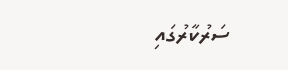ސަރުކާރުގައި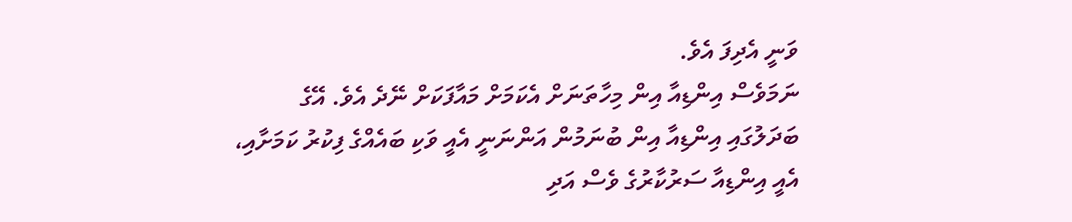ވަނީ އެދިފަ އެވެ.
ނަމަވެސް އިންޑިއާ އިން މިހާތަނަށް އެކަމަށް މައާފަކަށް ނޭދެ އެވެ. އޭގެ ބަދަލުގައި އިންޑިއާ އިން ބުނަމުން އަންނަނީ އެއީ ވަކި ބައެއްގެ ފިކުރު ކަމަށާއި، އެއީ އިންޑިއާ ސަރުކާރުގެ ވެސް އަދި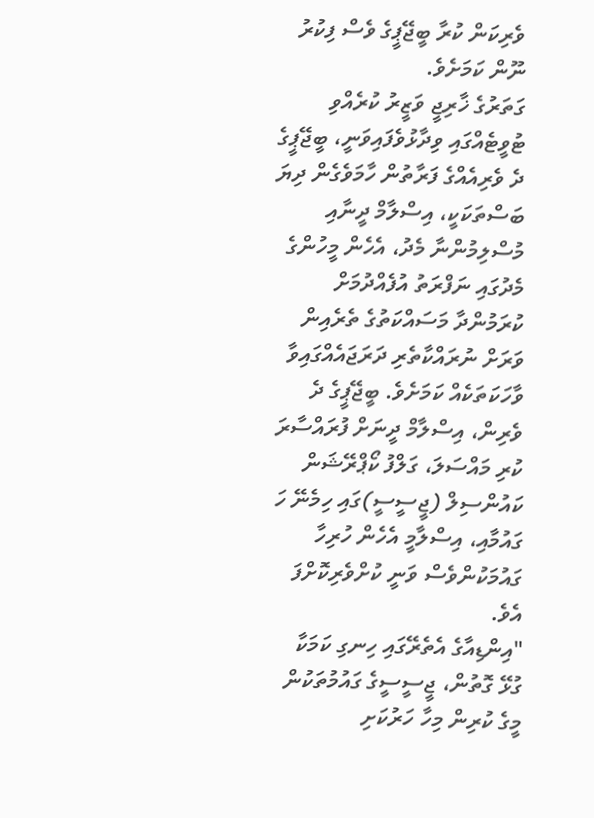ވެރިކަން ކުރާ ބީޖޭޕީގެ ވެސް ފިކުރު ނޫން ކަމަށެވެ.
ގަތަރުގެ ޚާރިޖީ ވަޒީރު ކުރެއްވި ޓުވީޓެއްގައި ވިދާޅުވެފައިވަނީ، ބީޖޭޕީގެ ދެ ވެރިއެއްގެ ފަރާތުން ހާމަވެގެން ދިޔަ ބަސްތަކަކީ، އިސްލާމް ދީނާއި މުސްލިމުންނާ މެދު، އެހެން މީހުންގެ މެދުގައި ނަފްރަތު އުފެއްދުމަށް ކުރަމުންދާ މަސައްކަތުގެ ތެރެއިން ވަރަށް ނުރައްކާތެރި ދަރަޖައެއްގައިވާ ވާހަކަތަކެއް ކަމަށެވެ. ބީޖޭޕީގެ ދެ ވެރިން، އިސްލާމް ދީނަށް ފުރައްސާރަ ކުރި މައްސަލަ، ގަލްފު ކޯޕްރޭޝަން ކައުންސިލް (ޖީސީސީ)ގައި ހިމެނޭ ހަ ގައުމާއި، އިސްލާމީ އެހެން ހުރިހާ ގައުމަކުންވެސް ވަނީ ކުށްވެރިކޮށްފަ އެވެ.
"އިންޑިއާގެ އެތެރޭގައި ހިނގި ކަމަކާ ގުޅޭ ގޮތުން، ޖީސީސީގެ ގައުމުތަކުން މީގެ ކުރިން މިހާ ހަރުކަށި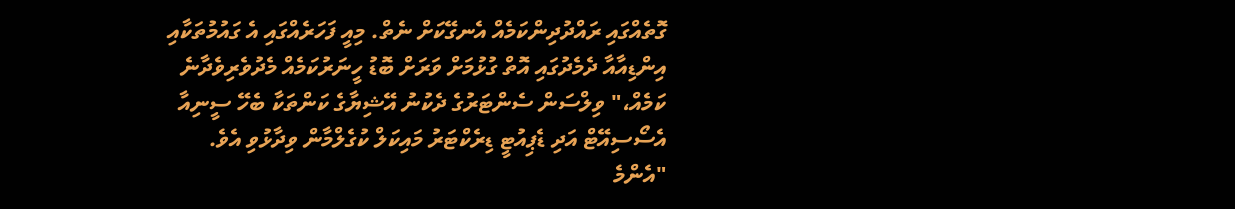ގޮތެއްގައި ރައްދުދިންކަމެއް އެނގޭކަށް ނެތް. މިއީ ފަހަރެއްގައި އެ ގައުމުތަކާއި އިންޑިއާއާ ދެމެދުގައި އޮތް ގުޅުމަށް ވަރަށް ބޮޑު ހީނަރުކަމެއް މެދުވެރިވެދާނެ ކަމެއް،" ވިލްސަން ސެންޓަރުގެ ދެކުނު އޭޝިޔާގެ ކަންތަކާ ބެހޭ ސީނިއާ އެސޯސިއޭޓް އަދި ޑެޕިއުޓީ ޑިރެކްޓަރު މައިކަލް ކުގެލްމާން ވިދާޅުވި އެވެ.
"އެންމެ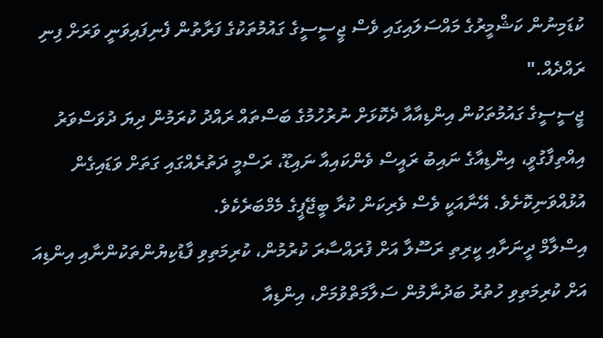ކުޑަމިނުން ކަޝްމީރުގެ މައްސަލައިގައި ވެސް ޖީސީސީގެ ގައުމުތަކުގެ ފަރާތުން ފެނިފައިވަނީ ވަރަށް ފިނި ރައްދެއް."
ޖީސީސީގެ ގައުމުތަކުން އިންޑިއާއާ ދެކޮޅަށް ނުރުހުމުގެ ބަސްތައް ރައްދު ކުރަމުން ދިޔަ ދުވަސްވަރު އިއްތިފާގުވީ، އިންޑިއާގެ ނައިބު ރައީސް ވެންކައިއާ ނައިޑޫ، ރަސްމީ ދަތުރެއްގައި ގަތަށް ވަޑައިގެން އުޅުއްވަނިކޮށެވެ. އޭނާއަކީ ވެސް ވެރިކަން ކުރާ ބީޖޭޕީގެ މެމްބަރެކެވެ.
އިސްލާމް ދީނަށާއި ކީރިތި ރަސޫލާ އަށް ފުރައްސާރަ ކުރުމުން، ކުރިމަތިވި ފާޑުކިޔުންތަކުންނާއި އިންޑިއަ އަށް ކުރިމަތިވި ހުތުރު ބަދުނާމުން ސަލާމަތްވުމަށް، އިންޑިއާ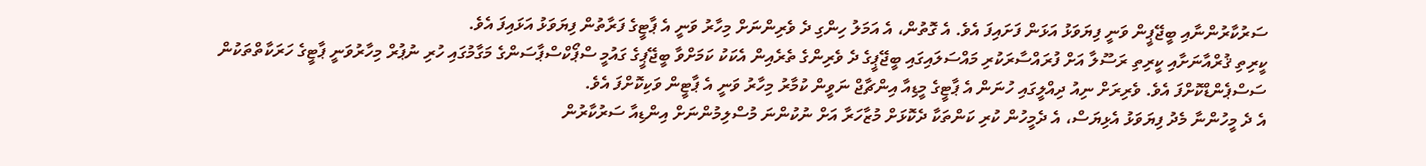ސަރުކާރުންނާއި ބީޖޭޕީން ވަނީ ފިޔަވަޅު އަޅަން ފަށައިފަ އެވެ. އެ ގޮތުން، އެ އަމަލު ހިންގި ދެ ވެރިންނަށް މިހާރު ވަނީ އެ ޕާޓީގެ ފަރާތުން ފިޔަވަޅު އަޅައިފަ އެވެ.
ކީރިތި ޤުރްއާނަށާއި ކީރިތި ރަސޫލާ އަށް ފުރައްސާރަކުރި މައްސަލައިގައި ބީޖޭޕީގެ ދެ ވެރިންގެ ތެރެއިން އެކަކު ކަމަށްވާ ބީޖޭޕީގެ ގައުމީ ސްޕޯކްސްޕާސަންގެ މަގާމުގައި ހުރި ނުޕުރް މިހާރުވަނީ ޕާޓީގެ ހަރަކާތްތަކުން ސަސްޕެންޑްކޮށްފަ އެވެ. ވެރިރަށް ނިއު ދިއްލީގައި ހުނަން އެ ޕާޓީގެ މީޑިއާ އިންޗާޖް ނަވީން ކުމާރު މިހާރު ވަނީ އެ ޕާޓީން ވަކިކޮށްފަ އެވެ.
އެ ދެ މީހުންނާ މެދު ފިޔަވަޅު އެޅިޔަސް، އެ ދެމީހުން ކުރި ކަންތަކާ ދެކޮޅަށް މުޒާހަރާ އަށް ނުކުންނަ މުސްލިމުންނަށް އިންޑިއާ ސަރުކާރުން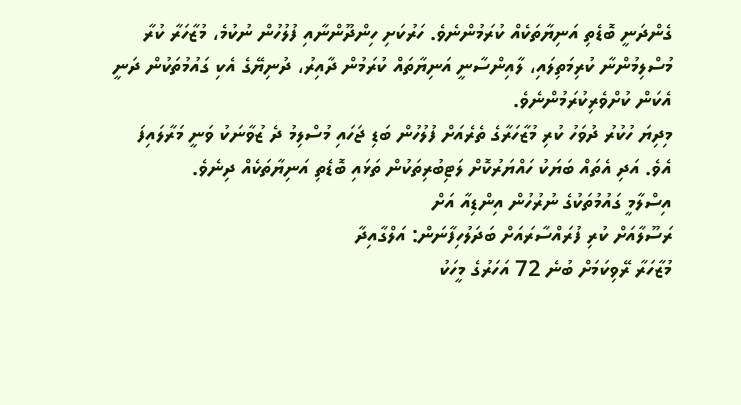ގެންދަނީ ބޮޑެތި އަނިޔާތަކެއް ކުރަމުންނެވެ. ހަރުކަށި ހިންދޫންނާއި ފުލުހުން ނުކުމެ، މުޒާހަރާ ކުރާ މުސްލިމުންނާ ކުރިމަތިލައި، ލާއިންސާނީ އަނިޔާތައް ކުރަމުން ދާއިރު، ދުނިޔޭގެ އެކި ގައުމުތަކުން ދަނީ އެކަން ކުށްވެރިކުރަމުންނެވެ.
މިދިޔަ ހުކުރު ދުވަހު ކުރި މުޒާހަރާގެ ތެރެއަށް ފުލުހުން ބަޑި ޖަހައި މުސްލިމު ދެ ޒުވާނަކު ވަނީ މަރާލައިފަ އެވެ. އަދި އެތައް ބަޔަކު ހައްޔަރުކޮށް ލަޓިބުރިތަކުން ތަޅައި ބޮޑެތި އަނިޔާތަކެއް ދިނެވެ.
އިސްލާމީ ގައުމުތަކުގެ ނުރުހުން އިންޑިއާ އަށް
ރަސޫލާއަށް ކުރި ފުރައްސާރައަށް ބަދަލުހިފާނަން: އަލްގާއިދާ
މުޒާހަރާ ރޭވިކަމަށް ބުނެ 72 އަހަރުގެ މީހަކު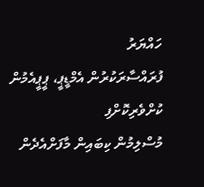ހައްޔަރު
ފުރައްސާރަކުރުން އެމްޑީޕީ، ޕީޕީއެމުން ކުށްވެރިކޮށްފި
މުސްލިމުން ކިބައިން މާފަށްއެދެން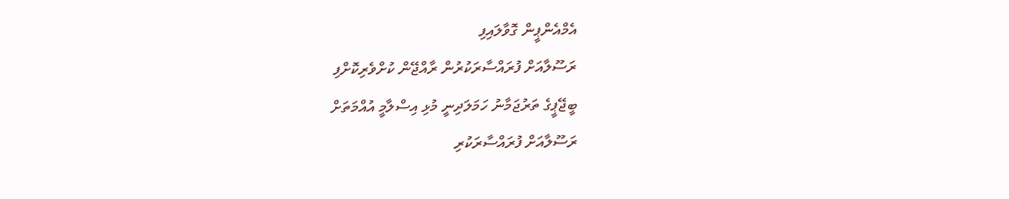އެމްއެންޕީން ގޮވާލައިފި
ރަސޫލާއަށް ފުރައްސާރަކުރުން ރާއްޖޭން ކުށްވެރިކޮށްފި
ބީޖޭޕީގެ ތަރުޖަމާނު ހަމަލަދިނީ މުޅި އިސްލާމީ އުއްމަތަށް
ރަސޫލާއަށް ފުރައްސާރަކުރި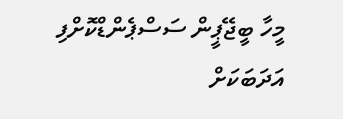މީހާ ބީޖޭޕީން ސަސްޕެންޑްކޮށްފި
އަދަބަކަށް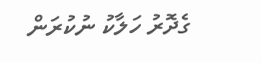ގެދޮރު ހަލާކު ނުކުރަން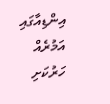އިންޑިއާގައި އަމުރެއް
ހަރުކަށި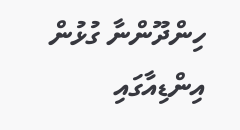ހިންދޫންނާ ގުޅުން އިންޑިއާގައި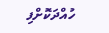ހުއްދަކޮށްފި